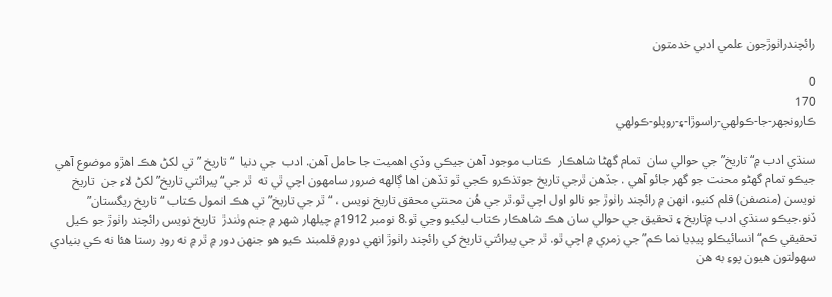رائچندراٺوڙجون علمي ادبي خدمتون

0
170
ڪارونجھر-جا-ڪولھي-راسوڙا-۽-روپلو-ڪولھي

سنڌي ادب ۾“تاريخ” جي حوالي سان  تمام گھڻا شاھڪار  ڪتاب موجود آهن جيڪي وڏي اھميت جا حامل آهن. ادب  جي دنيا  “تاريخ ” تي لکڻ ھڪ اھڙو موضوع آهي جيڪو تمام گهڻو محنت جو گھر جائو آهي . جڏهن ٿرجي تاريخ جوتذڪرو ڪجي ٿو تڏهن اھا ڳالهه ضرور سامهون اچي ٿي ته  ٿر جي“پيرائتي تاريخ” لکڻ لاءِ جن  تاريخ نويسن (منصفن) قلم کنيو، انهن ۾ رائچند راٺوڙ جو نالو اول اچي ٿو.ٿر جي هُن محنتي محقق تاريخ نويس ، “ٿر جي تاريخ” تي هڪ انمول ڪتاب “تاريخ ريگستان” ڏنو.جيڪو سنڌي ادب ۾تاريخ ۽ تحقيق جي حوالي سان هڪ شاهڪار ڪتاب ليکيو وڃي ٿو.8 نومبر 1912۾ چيلھار شھر ۾ جنم وٺندڙ  تاريخ نويس رائچند راٺوڙ جو ڪيل تحقيقي ڪم“ انسائيڪلو پيڊيا نما ڪم” جي زمري ۾ اچي ٿو. ٿر جي پيرائتي تاريخ کي رائچند راٺوڙ انھي دور۾ قلمبند ڪيو ھو جنهن دور ۾ ٿر ۾ نه روڊ رستا ھئا نه ڪي بنيادي سھولتون ھيون پوءِ به ھن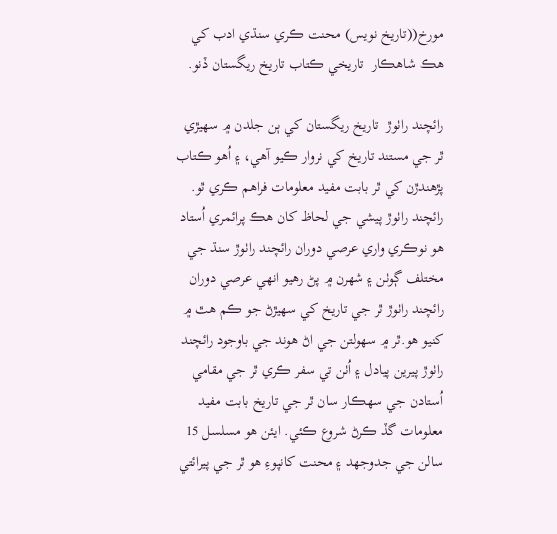مورخ((تاريخ نويس) محنت ڪري سنڌي ادب کي ھڪ شاھڪار  تاريخي ڪتاب تاريخ ريگستان ڏنو.

رائچند راٺوڙ  تاريخ ريگستان کي ٻن جلدن ۾ سهيڙي ٿر جي مستند تاريخ کي نروار ڪيو آهي، ۽ اُهو ڪتاب پڙهندڙن کي ٿر بابت مفيد معلومات فراهم ڪري ٿو. رائچند راٺوڙ پيشي جي لحاظ کان هڪ پرائمري اُستاد ھو نوڪري واري عرصي دوران رائچند راٺوڙ سنڌ جي مختلف ڳوٺن ۽ شھرن ۾ پڻ رھيو انھي عرصي دوران رائچند راٺوڙ ٿر جي تاريخ کي سهيڙڻ جو ڪم هٿ ۾ کنيو ھو.ٿر ۾ سهولتن جي اڻ هوند جي باوجود رائچند راٺوڙ پيرين پيادل ۽ اُٺن تي سفر ڪري ٿر جي مقامي اُستادن جي سهڪار سان ٿر جي تاريخ بابت مفيد معلومات گڏ ڪرڻ شروع ڪئي. ايئن هو مسلسل 15 سالن جي جدوجهد ۽ محنت کانپوءِ هو ٿر جي پيرائتي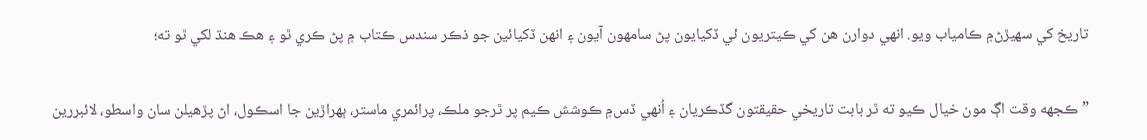تاريخ کي سهيڙڻ۾ ڪامياب ويو. انهي دوارن هن کي ڪيتريون ئي ڏکيايون پڻ سامهون آيون ۽ انهن ڏکيائين جو ذڪر سندس ڪتاب ۾ پڻ ڪري ٿو ۽ هڪ هنڌ لکي ٿو ته؛

”ڪجهه وقت اڳ مون خيال ڪيو ته ٿر بابت تاريخي حقيقتون گڏڪريان ۽ اُنهي ڏس۾ ڪوشش ڪيم پر ٿرجو ملڪ، پرائمري ماستر، ٻهراڙين جا اسڪول، اڻ پڙهيلن سان واسطو، لائبررين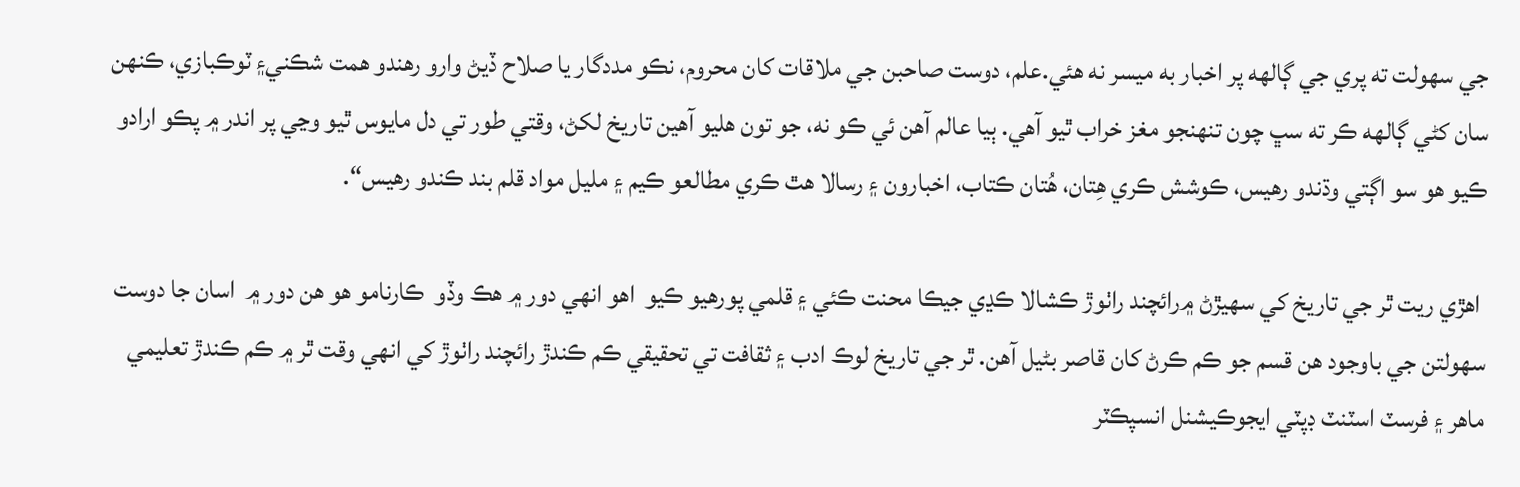جي سهولت ته پري جي ڳالهه پر اخبار به ميسر نه هئي.علم، دوست صاحبن جي ملاقات کان محروم، نڪو مددگار يا صلاح ڏيڻ وارو رهندو همت شڪني۽ ٽوڪبازي، ڪنهن سان کڻي ڳالهه ڪر ته سڀ چون تنهنجو مغز خراب ٿيو آهي. ٻيا عالم آهن ئي ڪو نه، جو تون هليو آهين تاريخ لکڻ، وقتي طور تي دل مايوس ٿيو وڃي پر اندر ۾ پڪو ارادو ڪيو هو سو اڳتي وڌندو رهيس، ڪوشش ڪري هِتان، هُتان ڪتاب، اخبارون ۽ رسالا هٿ ڪري مطالعو ڪيم ۽ مليل مواد قلم بند ڪندو رهيس“.

 اھڙي ريت ٿر جي تاريخ کي سهيڙڻ ۾رائچند راٺوڙ ڪشالا ڪڍي جيڪا محنت ڪئي ۽ قلمي پورھيو ڪيو  اهو انھي دور ۾ هڪ وڏو  ڪارنامو ھو ھن دور ۾  اسان جا دوست سھولتن جي باوجود ھن قسم جو ڪم ڪرڻ کان قاصر بڻيل آهن. ٿر جي تاريخ لوڪ ادب ۽ ثقافت تي تحقيقي ڪم ڪندڙ رائچند راٺوڙ کي انهي وقت ٿر ۾ ڪم ڪندڙ تعليمي  ماهر ۽ فرسٽ اسٽنٽ ڊپٽي ايجوڪيشنل انسپڪٽر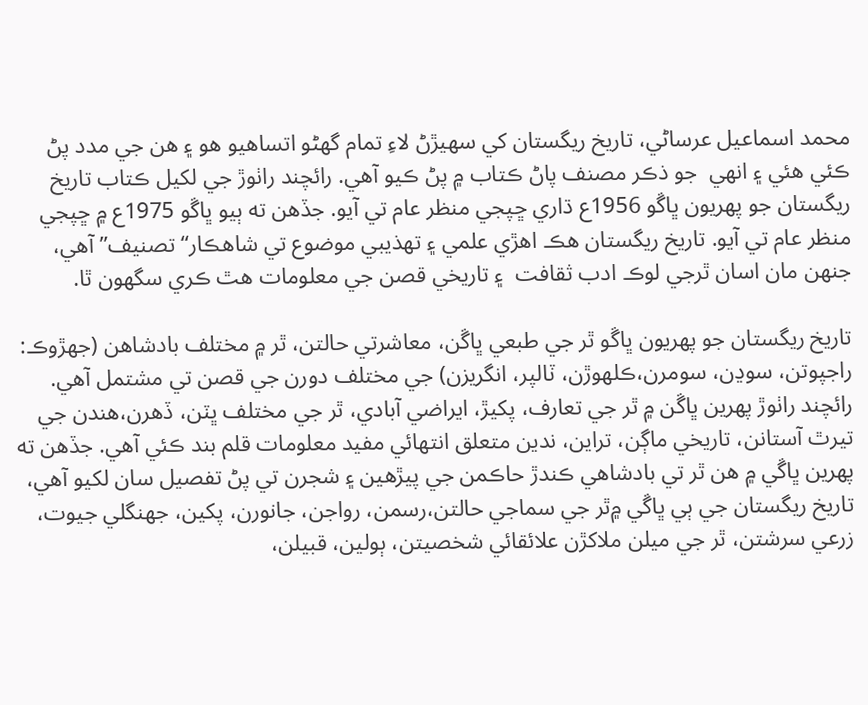محمد اسماعيل عرساڻي، تاريخ ريگستان کي سهيڙڻ لاءِ تمام گهڻو اتساهيو هو ۽ هن جي مدد پڻ ڪئي هئي ۽ انهي  جو ذڪر مصنف پاڻ ڪتاب ۾ پڻ ڪيو آهي. رائچند راٺوڙ جي لکيل ڪتاب تاريخ ريگستان جو پهريون ڀاڱو 1956ع ڌاري ڇپجي منظر عام تي آيو. جڏهن ته ٻيو ڀاڱو 1975ع ۾ ڇپجي منظر عام تي آيو. تاريخ ريگستان هڪ اهڙي علمي ۽ تهذيبي موضوع تي شاهڪار“ تصنيف” آهي، جنهن مان اسان ٿرجي لوڪ ادب ثقافت  ۽ تاريخي قصن جي معلومات هٿ ڪري سگهون ٿا.

تاريخ ريگستان جو پهريون ڀاڱو ٿر جي طبعي ڀاڱن، معاشرتي حالتن، ٿر ۾ مختلف بادشاهن (جهڙوڪ: راجپوتن، سوڍن، سومرن،ڪلهوڙن، ٽالپر، انگريزن) جي مختلف دورن جي قصن تي مشتمل آهي. رائچند راٺوڙ پهرين ڀاڱن ۾ ٿر جي تعارف، پکيڙ، ايراضي آبادي، ٿر جي مختلف ڀٽن، ڏهرن،هندن جي تيرٿ آستانن، تاريخي ماڳن، تراين، ندين متعلق انتهائي مفيد معلومات قلم بند ڪئي آهي. جڏهن ته پهرين ڀاڱي ۾ هن ٿر تي بادشاهي ڪندڙ حاڪمن جي پيڙهين ۽ شجرن تي پڻ تفصيل سان لکيو آهي، تاريخ ريگستان جي ٻي ڀاڱي ۾ٿر جي سماجي حالتن،رسمن، رواجن، جانورن، پکين، جهنگلي جيوت، زرعي سرشتن، ٿر جي ميلن ملاکڙن علائقائي شخصيتن، ٻولين، قبيلن،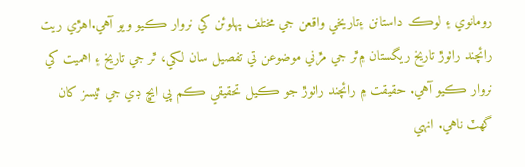رومانوي ۽ لوڪ داستانن ۽تاريخي واقعن جي مختلف پهلوئن کي نروار ڪيو ويو آهي.اهڙي ريت رائچند راٺوڙ تاريخ ريگستان ۾ٿر جي مڙني موضوعن تي تفصيل سان لکي، ٿر جي تاريخ ۽ اهميت کي نروار ڪيو آهي. حقيقت ۾ رائچند راٺوڙ جو ڪيل تحقيقي ڪم پي ايڇ ڊي جي ٿيسز کان گهٽ ناهي. انهي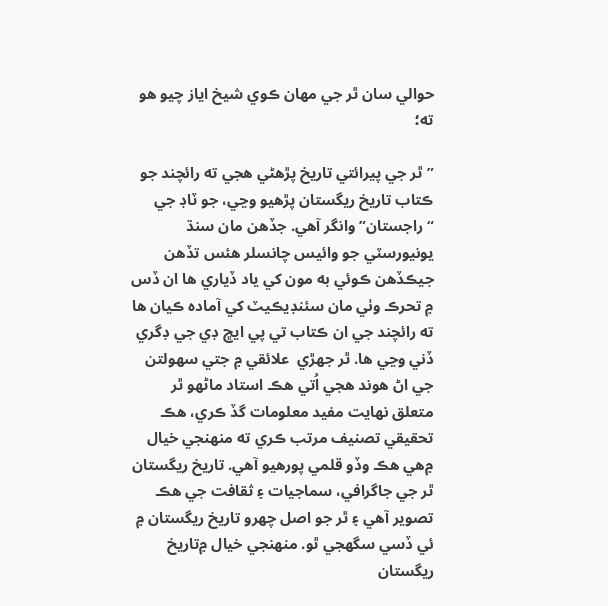حوالي سان ٿر جي مهان ڪوي شيخ اياز چيو هو ته؛

”ٿر جي پيرائتي تاريخ پڙهڻي هجي ته رائچند جو ڪتاب تاريخ ريگستان پڙهيو وڃي، جو ٽاڊ جي “راجستان” وانگر آهي. جڏهن مان سنڌ يونيورسٽي جو وائيس چانسلر هئس تڏهن جيڪڏهن ڪوئي به مون کي ياد ڏياري ها ان ڏس ۾ تحرڪ وٺي مان سئنڊيڪيٽ کي آماده ڪيان ها ته رائچند جي ان ڪتاب تي پي ايڇ ڊي جي ڊگري ڏني وڃي ها. ٿر جهڙي  علائقي ۾ جتي سهولتن جي اڻ هوند هجي اُتي هڪ استاد ماڻهو ٿر متعلق نهايت مفيد معلومات گڏ ڪري، هڪ تحقيقي تصنيف مرتب ڪري ته منهنجي خيال ۾هي هڪ وڏو قلمي پورهيو آهي. تاريخ ريگستان ٿر جي جاگرافي، سماجيات ۽ ثقافت جي هڪ تصوير آهي ۽ ٿر جو اصل چهرو تاريخ ريگستان ۾ ئي ڏسي سگهجي ٿو. منهنجي خيال ۾تاريخ ريگستان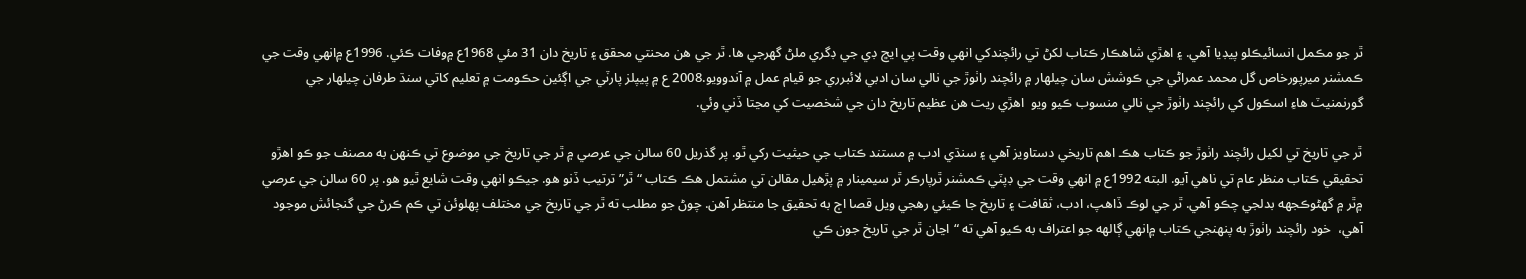ٿر جو مڪمل انسائيڪلو پيڊيا آهي. ۽ اهڙي شاهڪار ڪتاب لکڻ تي رائچندکي انهي وقت پي ايڇ ڊي جي ڊگري ملڻ گهرجي ها. ٿر جي هن محنتي محقق ۽ تاريخ دان 31 مئي 1968ع ۾وفات ڪئي. 1996ع ۾انهي وقت جي ڪمشنر ميرپورخاص گل محمد عمراڻي جي ڪوشش سان چيلهار ۾ رائچند راٺوڙ جي نالي سان ادبي لائبرري جو قيام عمل ۾ آندوويو.2008 ع ۾ پيپلز پارٽي جي اڳئين حڪومت ۾ تعليم کاتي سنڌ طرفان چيلهار جي گورنمنيٽ هاءِ اسڪول کي رائچند راٺوڙ جي نالي منسوب ڪيو ويو  اهڙي ريت هن عظيم تاريخ دان جي شخصيت کي مڃتا ڏني وئي.

ٿر جي تاريخ تي لکيل رائچند راٺوڙ جو ڪتاب هڪ اهم تاريخي دستاويز آهي ۽ سنڌي ادب ۾ مستند ڪتاب جي حيثيت رکي ٿو. پر گذريل 60 سالن جي عرصي ۾ ٿر جي تاريخ جي موضوع تي ڪنهن به مصنف جو ڪو اهڙو تحقيقي ڪتاب منظر عام تي ناهي آيو. البته 1992ع ۾ انهي وقت جي ڊپٽي ڪمشنر ٿرپارڪر ٿر سيمينار ۾ پڙهيل مقالن تي مشتمل هڪ ڪتاب “ٿر” ترتيب ڏنو هو. جيڪو انهي وقت شايع ٿيو هو. پر 60 سالن جي عرصي ۾ٿر ۾ گھڻوڪجهه بدلجي چڪو آهي. ٿر جي لوڪ ڏاهپ، ادب، ثقافت ۽ تاريخ جا ڪيئي رهجي ويل قصا اڄ به تحقيق جا منتظر آهن. چوڻ جو مطلب ته ٿر جي تاريخ جي مختلف پهلوئن تي ڪم ڪرڻ جي گنجائش موجود آهي،  خود رائچند راٺوڙ به پنهنجي ڪتاب ۾انهي ڳالهه جو اعتراف به ڪيو آهي ته “اڃان ٿر جي تاريخ جون ڪي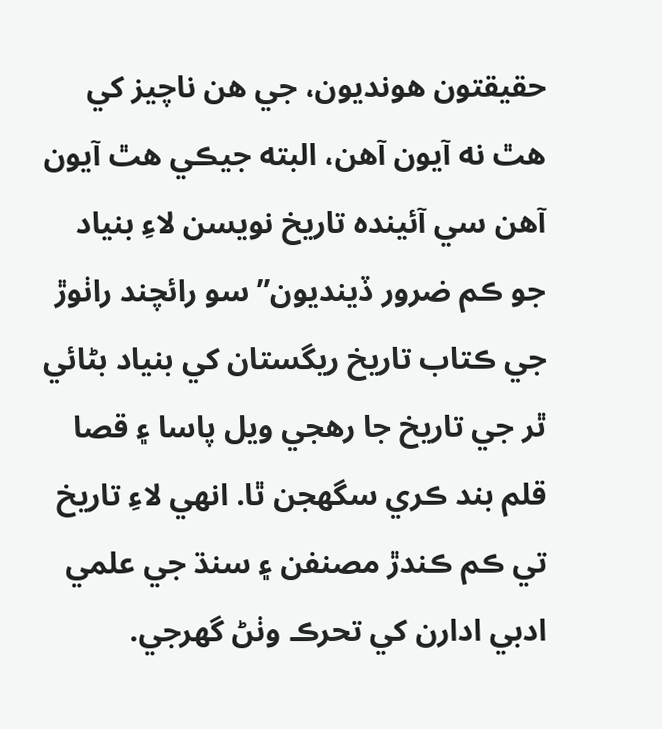حقيقتون هونديون، جي هن ناچيز کي هٿ نه آيون آهن، البته جيڪي هٿ آيون آهن سي آئينده تاريخ نويسن لاءِ بنياد جو ڪم ضرور ڏينديون” سو رائچند راٺوڙ جي ڪتاب تاريخ ريگستان کي بنياد بڻائي ٿر جي تاريخ جا رهجي ويل پاسا ۽ قصا قلم بند ڪري سگهجن ٿا. انهي لاءِ تاريخ تي ڪم ڪندڙ مصنفن ۽ سنڌ جي علمي ادبي ادارن کي تحرڪ وٺڻ گهرجي.